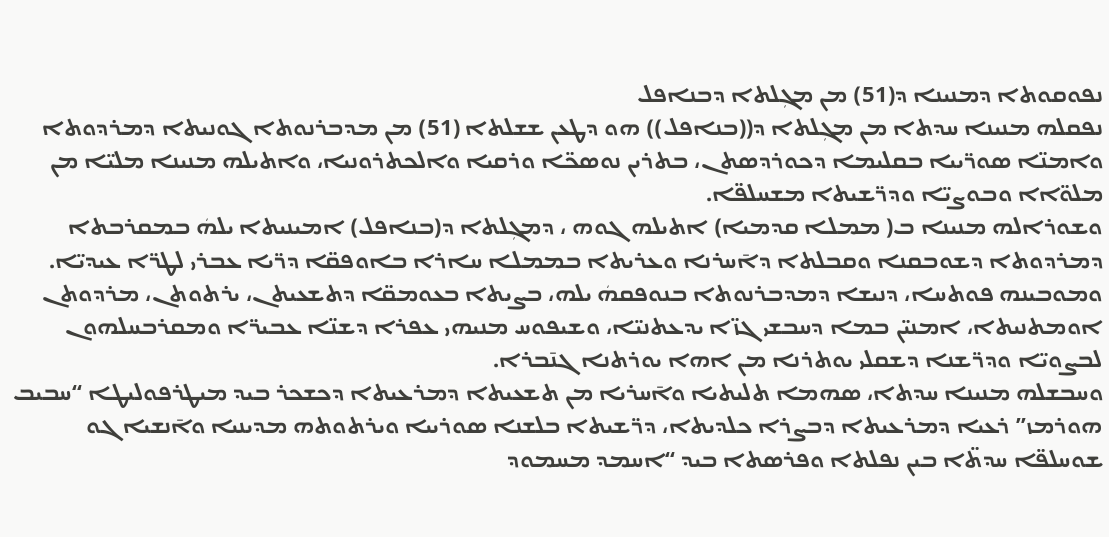ܢܦܘܩܘܬܐ ܕܡܢܝܢܐ ܕ(51) ܡܢ ܡܓܼܠܬܐ ܕܒܢܐܦܠ
ܢܦܩܠܗ ܡܢܝܢܐ ܚܕܬܐ ܡܢ ܡܓܼܠܬܐ ܕ((ܒܢܐܦܠ)) ܗܘ ܕܛܥܢ ܫܫܠܬܐ (51) ܡܢ ܡܕܒܪܢܘܬܐ ܓܘܢܝܬܐ ܕܡܪܕܘܬܐ ܘܐܡܢ̈ܐ ܣܘܪ̈ܝܝܐ ܒܩܠܝܡܐ ܕܟܘܪܕܣܬܢ، ܒܬܪܝܢ ܢܘܣܟ̈ܐ ܘܪܩܝܐ ܘܐܠܟܬܪܘܢܝܐ، ܘܐܬܝܠܗ ܡܢܝܢܐ ܡܠܝ̈ܐ ܡܢ ܡܠܘ̈ܐܐ ܘܒܘܨܝ̈ܐ ܘܕܪ̈ܫܝܬܐ ܡܫܚܠܦ̈ܐ.
ܘܫܘܪܐܠܗ ܡܢܝܢܐ ܒ( ܡܡܠܐ ܩܕܡܝܐ) ܐܬܝܠܗ ܓܘܗ ، ܕܡܓܼܠܬܐ ܕ(ܒܢܐܦܠ) ܐܡܝܢܝܬܐ ܝܠܗܿ ܒܡܩܪܒܬܐ ܕܡܪܕܘܬܐ ܕܫܘܒܩܢܐ ܘܩܒܠܬܐ ܕܐ̄ܚܪܢܐ ܘܥܪܝܬܐ ܒܡܡܠܐ ܚܐܪܐ ܒܐܘܦܩ̈ܐ ܕܪ̈ܝܐ ܥܒܪܝ ܠܛܪ̈ܐ ܥܝܕܝ̈ܐ.
ܘܡܘܒܝܢܗ ܦܘܬܚܐ، ܕܢܝܫܐ ܕܡܕܒܪܢܘܬܐ ܒܢܘܦܩܗܿ ܝܠܗ، ܒܨܝܬܐ ܒܥܘܡܩ̈ܐ ܕܬܫܥܝܬܢ، ܝܪܬܘܬܢ، ܡܪܕܘܬܢ ܐܘܡܬܢܝܬܐ، ܐܡܢܝ̈ܢ ܒܡܐ ܕܚܒܫܝ ܓܙ̈ܐ ܝܕܥܬܢܝ̈ܐ، ܘܫܝܦܘܚ ܡܢܝܗܝ ܥܦܪܐ ܕܫܢ̈ܐ ܥܒܝܪ̈ܐ ܘܡܩܪܒܚܠܗܘܢ ܠܒܨܘܝ̈ܐ ܘܕܪ̈ܫܢܐ ܕܫܩܠܝ ܝܘܬܪܢܐ ܡܢ ܐܗܐ ܝܘܪܬܢܐ ܓܢ̄ܒܪܐ.
ܘܚܒܫܠܗ ܡܢܝܢܐ ܚܕܬܐ، ܣܗܡܐ ܬܠܝܬܝܐ ܘܐ̄ܚܪܝܐ ܡܢ ܬܫܥܝܬܐ ܕܡܪܥܝܬܐ ܕܟܫܟܪ ܒܝܕ ܡܝܛܪܦܘܠܝܛܐ “ܚܒܝܒ ܗܘܪܡܙ” ܪܥܝܐ ܕܡܪܥܝܬܐ ܕܒܨܪܐ ܟܠܕܝܬܐ، ܕܪ̈ܫܝܬܐ ܒܠܫܢܐ ܣܘܪܝܝܐ ܘܝܪܬܘܬܗ ܡܕܝܢܝܐ ܘܐ̄ܢܫܝܐ ܓܘ ܫܘܚܠܦ̈ܐ ܚܕܬ̈ܐ ܒܝܢ ܢܦܠܬܐ ܘܦܪܣܬܐ ܒܝܕ “ܐܚܡܕ ܡܚܡܘܕ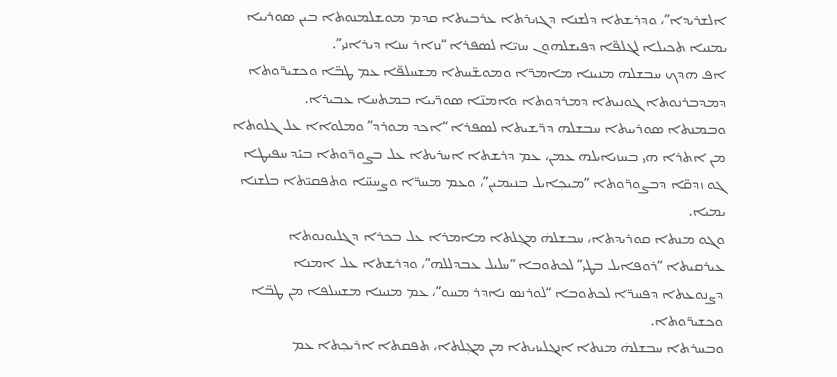ܐܠܫܪܝܕܐ”، ܘܕܪܫܬܐ ܕܠܫܢܐ ܕܓܙܝܪܬܐ ܥܪܒܝܬܐ ܩܕܡ ܡܘܫܠܡܢܘܬܐ ܒܝܢ ܣܘܪܝܝܐ ܝܡܢܝܐ ܬܟܝܠܐ ܠܓܠܦ̈ܐ ܕܦܝܫܠܗܘܢ ܚܙܝ̈ܐ ܠܣܦܪܐ “ܢܙܐܪ ܚܢܐ ܕܝܪܐܢܝ”.
ܐܦ ܗܕܟ ܚܒܫܠܗ ܡܢܝܢܐ ܡܐܡܪ̈ܐ ܘܡܘܫ̈ܚܬܐ ܡܫܚܠܦ̈ܐ ܥܡ ܛܒ̈ܐ ܘܟܫܝܪ̈ܘܬܐ ܕܡܕܒܪܢܘܬܐ ܓܘܢܝܬܐ ܕܡܪܕܘܬܐ ܘܐܡܢ̈ܐ ܣܘܪ̈ܝܝܐ ܒܡܬܚܐ ܥܒܝܪܐ.
ܘܒܡܢܬܐ ܣܘܪܝܝܬܐ ܚܒܫܠܗ ܕܪ̈ܫܝܬܐ ܠܣܦܪܐ “ܐܟܕ ܡܘܪܕ” ܘܡܠܘܐܐ ܥܠ ܓܠܘܬܐ ܡܢ ܐܬܪܐ ܗܝ ܒܚܙܝܐܝܠܗ ܥܡܢ، ܥܡ ܕܪܫܬܐ ܐܚܪܝܬܐ ܥܠ ܒܨܘܪ̈ܘܬܐ ܒܝܰܕ ܚܦܝܛܐ ܓܘ ܙܕܩ̈ܐ ܕܒܨܘܪ̈ܘܬܐ “ܡܝܟܼܐܝܠ ܒܢܝܡܝܢ”، ܘܥܡ ܡܚܪ̈ܐ ܘܨܚܚ̈ܐ ܘܬܦܩܝ̈ܬܐ ܒܠܫܢܐ ܝܡܝܐ.
ܘܓܘ ܡܢܬܐ ܩܘܪܝܕܬܐ، ܚܒܫܠܗܿ ܡܓܼܠܬܐ ܡܐܡܪܐ ܥܠ ܒܟܪܐ ܕܓܠܝܘܢܘܬܐ ܥܝܪܩܝܬܐ “ܪܘܦܐܝܠ ܒܛܝ” ܠܟܬܘܒܐ “ܚܠܝܠ ܥܒܕܠܠܗ”، ܘܕܪܫܬܐ ܥܠ ܐܡܢܐ ܕܨܢܘܥܬܐ ܕܦܚܪ̈ܐ ܠܟܬܘܒܐ “ܠܘܪܢܣ ܢܐܕܪ ܡܚܘ”، ܥܡ ܡܢܝܢܐ ܡܫܚܠܦܐ ܡܢ ܛܒ̈ܐ ܘܟܫܝܪ̈ܘܬܐ.
ܘܒܚܪܬܐ ܚܒܫܠܗܿ ܡܢܬܐ ܐܢܓܠܝܙܝܬܐ ܡܢ ܡܓܼܠܬܐ، ܬܦܩܬܐ ܐܪܝܟܼܬܐ ܥܡ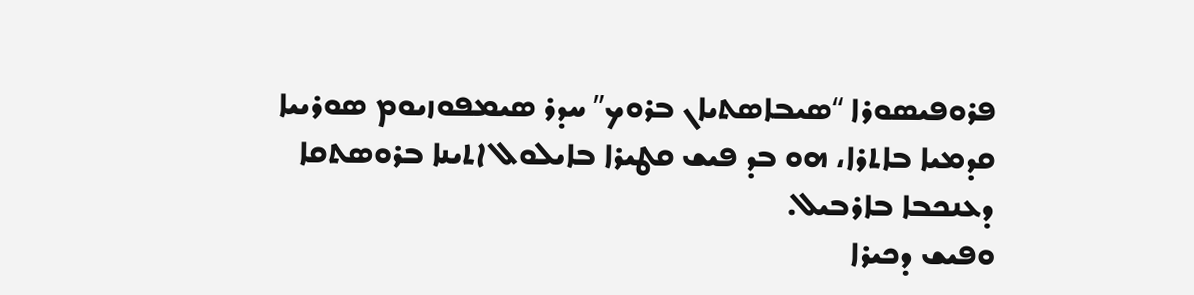ܦܪܘܦܝܣܘܪܐ “ܣܝܒܐܣܬܝܐܢ ܒܪܘܟ” ܚܕܪ ܣܝܡܦܘܙܝܘܡ ܣܘܪܝܝܐ ܩܕܡܝܐ ܒܐܬܪܐ، ܗܘ ܒܕ ܦܝܫ ܩܛܝܪܐ ܒܐܝܠܘܠ ܐܬܝܢܐ ܒܪܘܣܬܩܐ ܕܥܢܟܒܐ ܒܐܪܒܝܠ.
ܘܦܝܫ ܕܟܝܪܐ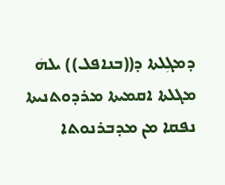ܕܡܓܼܠܬܐ ܕ((ܒܢܐܦܠ)) ܝܠܗܿ ܡܓܠܬܐ ܐܩܡܝܬܐ ܡܪܕܘܬܢܝܬܐ ܢܦܩܐ ܡܢ ܡܕܒܪܢܘܬܐ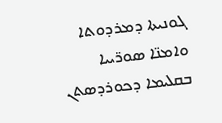ܓܘܢܝܬܐ ܕܡܪܕܘܬܐ ܘܐܡܢ̈ܐ ܣܘܪ̈ܝܝܐ ܒܩܠܝܡܐ ܕܟܘܪܕܣܬܢ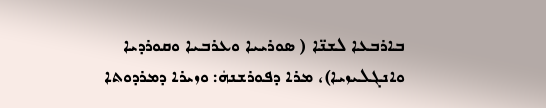ܒܐܪܒܥܐ ܠܫܢ̈ܐ ( ܣܘܪܝܝܐ ܘܥܪܒܝܐ ܘܩܘܪܕܝܐ ܘܐܢܓܠܝܙܝܐ)، ܡܪܐ ܕܦܘܪܫܢܗܿ: ܘܙܝܪܐ ܕܡܪܕܘܬܐ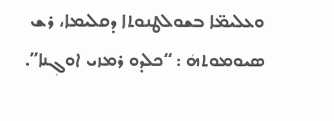ܘܥܠܝܡ̈ܐ ܒܫܘܠܛܢܘܬܐ ܕܩܠܝܡܐ، ܪܫ ܣܝܘܡܘܬܗܿ : “ܟܠܕܘ ܪܡܙܝ ܐܘܓܼܢܐ”.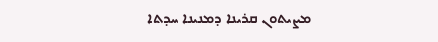ܡܨܝܬܘܢ ܩܪܝܢܐ ܕܡܢܝܢܐ ܚܕܬܐ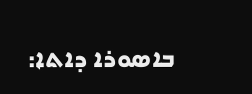ܒܐܣܘܪܐ ܕܐܬܐ: